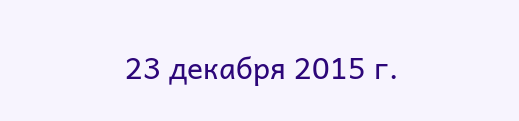23 декабря 2015 г.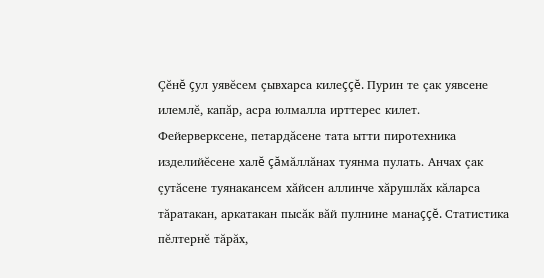Çĕнĕ çул уявĕсем çывхарса килеççĕ. Пурин те çак уявсене илемлĕ, капăр, асра юлмалла ирттерес килет. Фейерверксене, петардăсене тата ытти пиротехника изделийĕсене халĕ çăмăллăнах туянма пулать. Анчах çак çутăсене туянакансем хăйсен аллинче хăрушлăх кăларса тăратакан, аркатакан пысăк вăй пулнине манаççĕ. Статистика пĕлтернĕ тăрăх,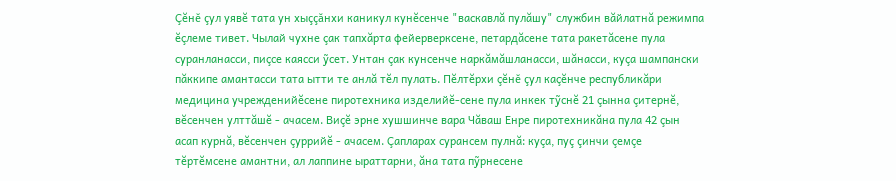Çĕнĕ çул уявĕ тата ун хыççăнхи каникул кунĕсенче "васкавлă пулăшу" службин вăйлатнă режимпа ĕçлеме тивет. Чылай чухне çак тапхăрта фейерверксене, петардăсене тата ракетăсене пула суранланасси, пиçсе каясси ỹсет. Унтан çак кунсенче наркăмăшланасси, шăнасси, куçа шампански пăккипе амантасси тата ытти те анлă тĕл пулать. Пĕлтĕрхи çĕнĕ çул каçĕнче республикăри медицина учрежденийĕсене пиротехника изделийĕ-сене пула инкек тỹснĕ 21 çынна çитернĕ, вĕсенчен улттăшĕ - ачасем. Виçĕ эрне хушшинче вара Чăваш Енре пиротехникăна пула 42 çын асап курнă, вĕсенчен çуррийĕ - ачасем. Çапларах сурансем пулнă: куçа, пуç çинчи çемçе тĕртĕмсене амантни, ал лаппине ыраттарни, ăна тата пỹрнесене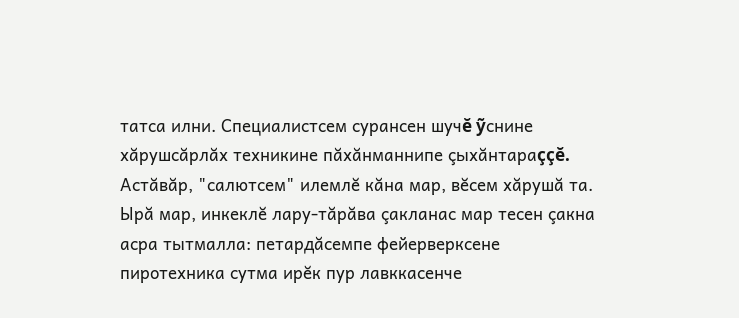татса илни. Специалистсем сурансен шучĕ ỹснине хăрушсăрлăх техникине пăхăнманнипе çыхăнтараççĕ.
Астăвăр, "салютсем" илемлĕ кăна мар, вĕсем хăрушă та. Ырă мар, инкеклĕ лару-тăрăва çакланас мар тесен çакна асра тытмалла: петардăсемпе фейерверксене пиротехника сутма ирĕк пур лавккасенче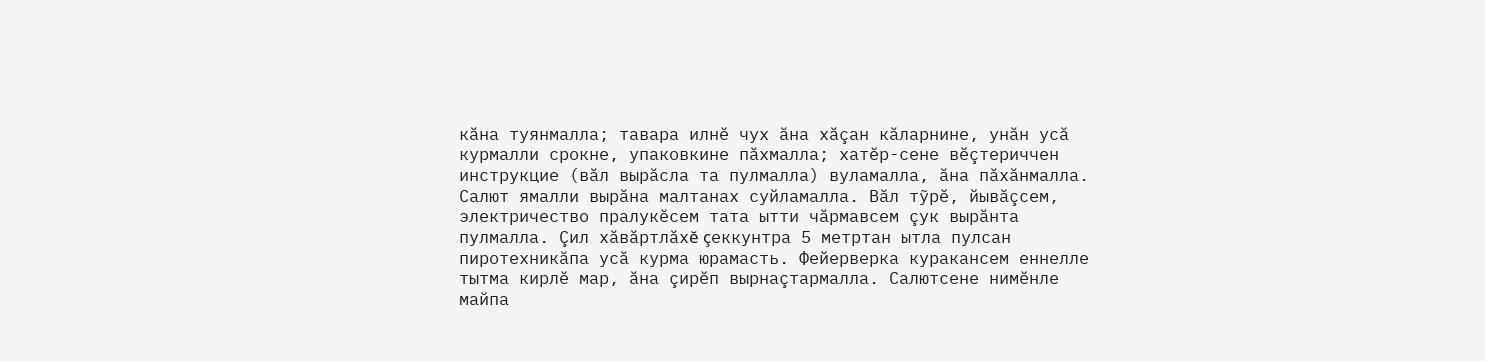кăна туянмалла; тавара илнĕ чух ăна хăçан кăларнине, унăн усă курмалли срокне, упаковкине пăхмалла; хатĕр-сене вĕçтериччен инструкцие (вăл вырăсла та пулмалла) вуламалла, ăна пăхăнмалла. Салют ямалли вырăна малтанах суйламалла. Вăл тỹрĕ, йывăçсем, электричество пралукĕсем тата ытти чăрмавсем çук вырăнта пулмалла. Çил хăвăртлăхĕ çеккунтра 5 метртан ытла пулсан пиротехникăпа усă курма юрамасть. Фейерверка куракансем еннелле тытма кирлĕ мар, ăна çирĕп вырнаçтармалла. Салютсене нимĕнле майпа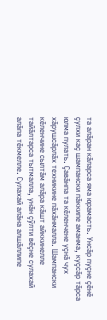та алăран кăларса яма юрамасть. Унсăр пуçне çĕнĕ çулхи каç шампански пăккипе аманма, куçсăр тăрса юлма пулать. Çавăнпа та кĕленчене уçнă чух хăрушсăрлăх техникине пăхăнмалла. Шампански кĕленчине сылтăм алăра кăшт айккинелле тайăлтарса тытмалла, унăн çỹлти вĕçне сулахай алăпа тĕкмелле. Сулахай алăна алшăллипе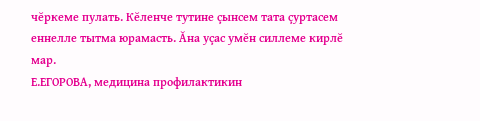чĕркеме пулать. Кĕленче тутине çынсем тата çуртасем еннелле тытма юрамасть. Ăна уçас умĕн силлеме кирлĕ мар.
Е.ЕГОРОВА, медицина профилактикин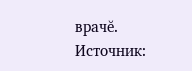врачĕ.
Источник: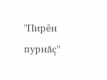"Пирěн пурнăç"